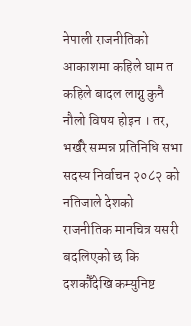नेपाली राजनीतिको आकाशमा कहिले घाम त कहिले बादल लाग्नु कुनै नौलो विषय होइन । तर, भर्खरै सम्पन्न प्रतिनिधि सभा सदस्य निर्वाचन २०८२ को नतिजाले देशको राजनीतिक मानचित्र यसरी बदलिएको छ कि दशकौँदेखि कम्युनिष्ट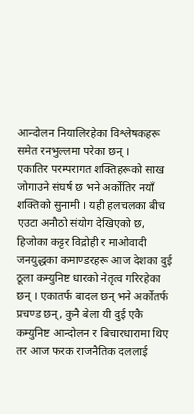आन्दोलन नियालिरहेका विश्लेषकहरू समेत रनभुल्लमा परेका छन् ।
एकातिर परम्परागत शक्तिहरूको साख जोगाउने संघर्ष छ भने अर्कोतिर नयाँ शक्तिको सुनामी । यही हलचलका बीच एउटा अनौठो संयोग देखिएको छ, हिजोका कट्टर विद्रोही र माओवादी जनयुद्धका कमाण्डरहरू आज देशका दुई ठूला कम्युनिष्ट धारको नेतृत्व गरिरहेका छन् । एकातर्फ बादल छन् भने अर्कोतर्फ प्रचण्ड छन्, कुनै बेला यी दुई एकै कम्युनिष्ट आन्दोलन र बिचारधारामा थिए तर आज फरक राजनैतिक दललाई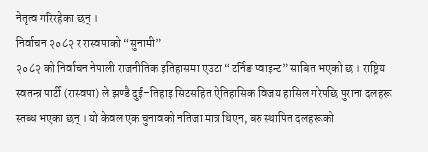नेतृत्व गरिरहेका छन् ।
निर्वाचन २०८२ र रास्वपाको “सुनामी”
२०८२ को निर्वाचन नेपाली राजनीतिक इतिहासमा एउटा “टर्निङ प्वाइन्ट” साबित भएको छ । राष्ट्रिय स्वतन्त्र पार्टी (रास्वपा) ले झण्डै दुई–तिहाइ सिटसहित ऐतिहासिक विजय हासिल गरेपछि पुराना दलहरू स्तब्ध भएका छन् । यो केवल एक चुनावको नतिजा मात्र थिएन, बरु स्थापित दलहरूको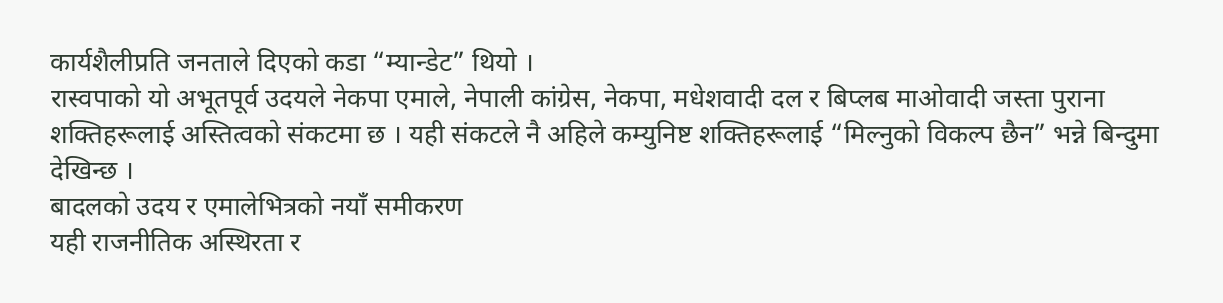कार्यशैलीप्रति जनताले दिएको कडा “म्यान्डेट” थियो ।
रास्वपाको यो अभूतपूर्व उदयले नेकपा एमाले, नेपाली कांग्रेस, नेकपा, मधेशवादी दल र बिप्लब माओवादी जस्ता पुराना शक्तिहरूलाई अस्तित्वको संकटमा छ । यही संकटले नै अहिले कम्युनिष्ट शक्तिहरूलाई “मिल्नुको विकल्प छैन” भन्ने बिन्दुमा देखिन्छ ।
बादलको उदय र एमालेभित्रको नयाँ समीकरण
यही राजनीतिक अस्थिरता र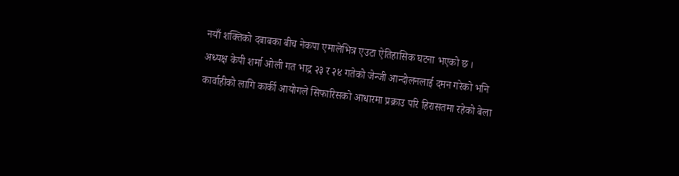नयाँ शक्तिको दबाबका बीच नेकपा एमालेभित्र एउटा ऐतिहासिक घटना भएको छ । अध्यक्ष केपी शर्मा ओली गत भाद्र २३ र २४ गतेको जेन्जी आन्दोलनलाई दमन गरेको भनि कार्वाहीको लागि कार्की आयोगले सिफारिसको आधारमा प्रक्राउ परि हिरासतमा रहेको बेला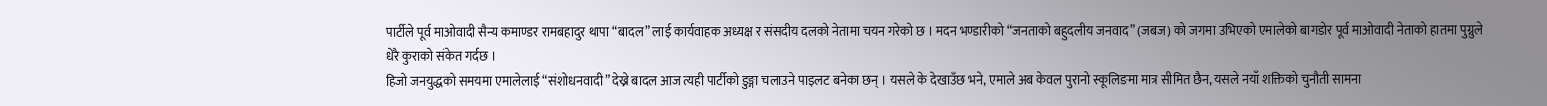पार्टीले पूर्व माओवादी सैन्य कमाण्डर रामबहादुर थापा “बादल” लाई कार्यवाहक अध्यक्ष र संसदीय दलको नेतामा चयन गरेको छ । मदन भण्डारीको “जनताको बहुदलीय जनवाद” (जबज) को जगमा उभिएको एमालेको बागडोर पूर्व माओवादी नेताको हातमा पुग्नुले धेरै कुराको संकेत गर्दछ ।
हिजो जनयुद्धको समयमा एमालेलाई “संशोधनवादी” देख्ने बादल आज त्यही पार्टीको डुङ्गा चलाउने पाइलट बनेका छन् । यसले के देखाउँछ भने, एमाले अब केवल पुरानो स्कूलिङमा मात्र सीमित छैन, यसले नयाँ शक्तिको चुनौती सामना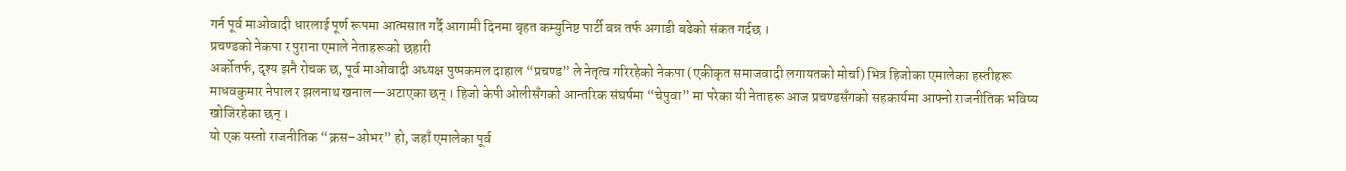गर्न पूर्व माओवादी धारलाई पूर्ण रूपमा आत्मसात गर्दै आगामी दिनमा बृहत कम्युनिष्ट पार्टी बन्न तर्फ अगाडी बढेको संकत गर्दछ ।
प्रचण्डको नेकपा र पुराना एमाले नेताहरूको छहारी
अर्कोतर्फ, दृश्य झनै रोचक छ, पूर्व माओवादी अध्यक्ष पुष्पकमल दाहाल “प्रचण्ड” ले नेतृत्व गरिरहेको नेकपा (एकीकृत समाजवादी लगायतको मोर्चा) भित्र हिजोका एमालेका हस्तीहरू माधवकुमार नेपाल र झलनाथ खनाल—अटाएका छन् । हिजो केपी ओलीसँगको आन्तरिक संघर्षमा “चेपुवा” मा परेका यी नेताहरू आज प्रचण्डसँगको सहकार्यमा आफ्नो राजनीतिक भविष्य खोजिरहेका छन् ।
यो एक यस्तो राजनीतिक “क्रस–ओभर” हो, जहाँ एमालेका पूर्व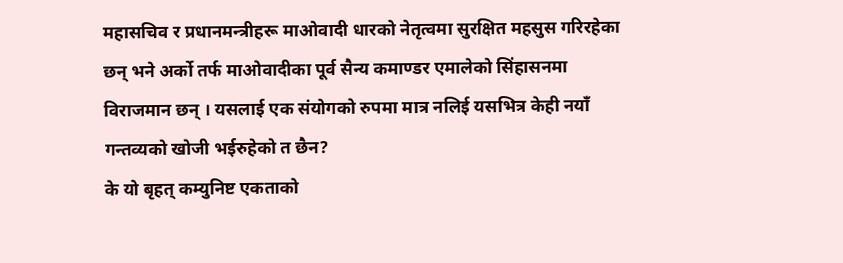महासचिव र प्रधानमन्त्रीहरू माओवादी धारको नेतृत्वमा सुरक्षित महसुस गरिरहेका छन् भने अर्को तर्फ माओवादीका पूर्व सैन्य कमाण्डर एमालेको सिंहासनमा विराजमान छन् । यसलाई एक संयोगको रुपमा मात्र नलिई यसभित्र केही नयाँ गन्तव्यको खोजी भईरुहेको त छैन?
के यो बृहत् कम्युनिष्ट एकताको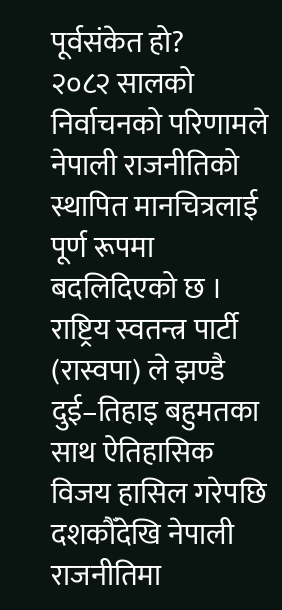पूर्वसंकेत हो?
२०८२ सालको निर्वाचनको परिणामले नेपाली राजनीतिको स्थापित मानचित्रलाई पूर्ण रूपमा बदलिदिएको छ । राष्ट्रिय स्वतन्त्र पार्टी (रास्वपा) ले झण्डै दुई–तिहाइ बहुमतका साथ ऐतिहासिक विजय हासिल गरेपछि दशकौँदेखि नेपाली राजनीतिमा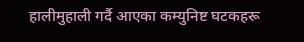हालीमुहाली गर्दै आएका कम्युनिष्ट घटकहरू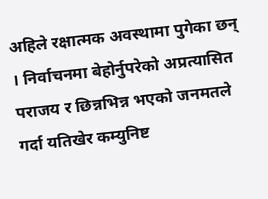अहिले रक्षात्मक अवस्थामा पुगेका छन् । निर्वाचनमा बेहोर्नुपरेको अप्रत्यासित पराजय र छिन्नभिन्न भएको जनमतले गर्दा यतिखेर कम्युनिष्ट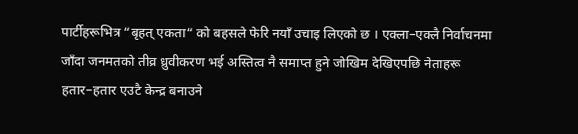पार्टीहरूभित्र “बृहत् एकता“ को बहसले फेरि नयाँ उचाइ लिएको छ । एक्ला–एक्लै निर्वाचनमा जाँदा जनमतको तीव्र ध्रुवीकरण भई अस्तित्व नै समाप्त हुने जोखिम देखिएपछि नेताहरू हतार–हतार एउटै केन्द्र बनाउने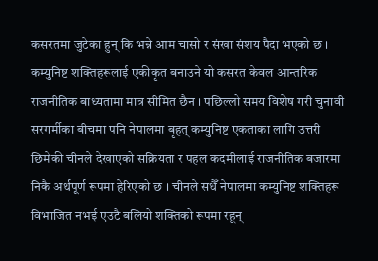कसरतमा जुटेका हुन् कि भन्ने आम चासो र संखा संशय पैदा भएको छ ।
कम्युनिष्ट शक्तिहरूलाई एकीकृत बनाउने यो कसरत केवल आन्तरिक राजनीतिक बाध्यतामा मात्र सीमित छैन । पछिल्लो समय विशेष गरी चुनावी सरगर्मीका बीचमा पनि नेपालमा बृहत् कम्युनिष्ट एकताका लागि उत्तरी छिमेकी चीनले देखाएको सक्रियता र पहल कदमीलाई राजनीतिक बजारमा निकै अर्थपूर्ण रूपमा हेरिएको छ । चीनले सधैँ नेपालमा कम्युनिष्ट शक्तिहरू विभाजित नभई एउटै बलियो शक्तिको रूपमा रहून्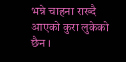भन्ने चाहना राख्दै आएको कुरा लुकेको छैन ।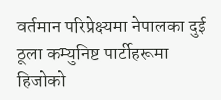वर्तमान परिप्रेक्ष्यमा नेपालका दुई ठूला कम्युनिष्ट पार्टीहरूमा हिजोको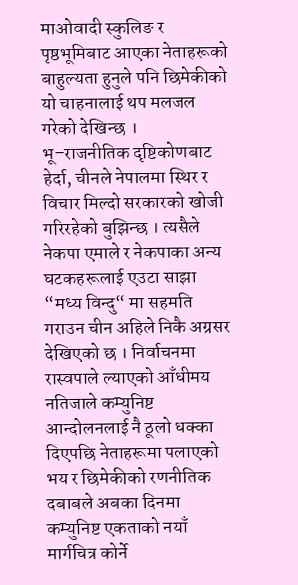माओवादी स्कुलिङ र पृष्ठभूमिबाट आएका नेताहरूको बाहुल्यता हुनुले पनि छिमेकीको यो चाहनालाई थप मलजल गरेको देखिन्छ ।
भू–राजनीतिक दृष्टिकोणबाट हेर्दा, चीनले नेपालमा स्थिर र विचार मिल्दो सरकारको खोजी गरिरहेको बुझिन्छ । त्यसैले नेकपा एमाले र नेकपाका अन्य घटकहरूलाई एउटा साझा “मध्य विन्दु“ मा सहमति गराउन चीन अहिले निकै अग्रसर देखिएको छ । निर्वाचनमा रास्वपाले ल्याएको आँधीमय नतिजाले कम्युनिष्ट आन्दोलनलाई नै ठूलो धक्का दिएपछि नेताहरूमा पलाएको भय र छिमेकीको रणनीतिक दबाबले अबका दिनमा कम्युनिष्ट एकताको नयाँ मार्गचित्र कोर्ने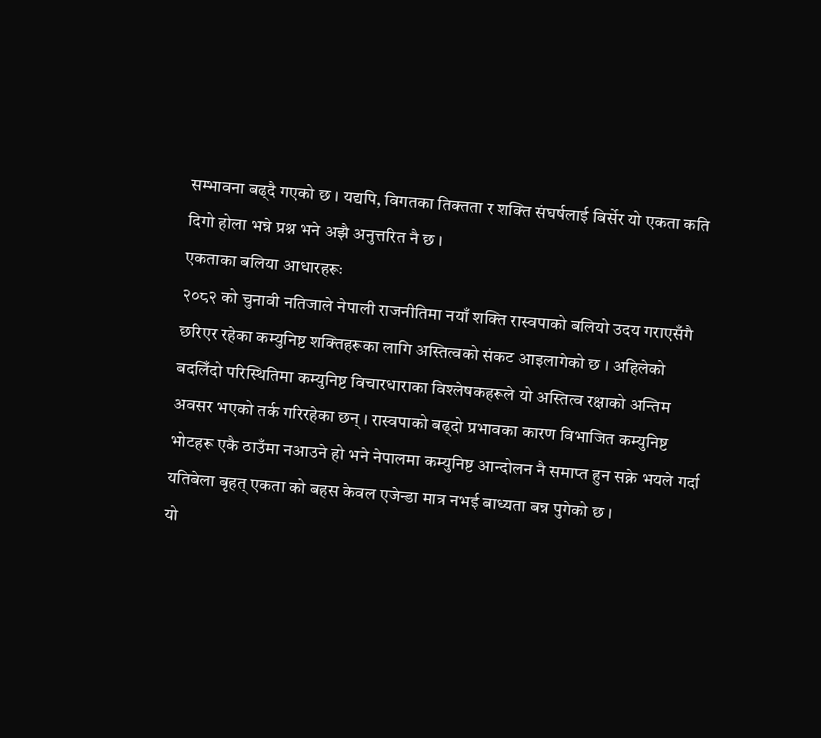सम्भावना बढ्दै गएको छ । यद्यपि, विगतका तिक्तता र शक्ति संघर्षलाई बिर्सेर यो एकता कति दिगो होला भन्ने प्रश्न भने अझै अनुत्तरित नै छ ।
एकताका बलिया आधारहरूः
२०८२ को चुनावी नतिजाले नेपाली राजनीतिमा नयाँ शक्ति रास्वपाको बलियो उदय गराएसँगै छरिएर रहेका कम्युनिष्ट शक्तिहरूका लागि अस्तित्वको संकट आइलागेको छ । अहिलेको बदलिँदो परिस्थितिमा कम्युनिष्ट विचारधाराका विश्लेषकहरूले यो अस्तित्व रक्षाको अन्तिम अवसर भएको तर्क गरिरहेका छन् । रास्वपाको बढ्दो प्रभावका कारण विभाजित कम्युनिष्ट भोटहरू एकै ठाउँमा नआउने हो भने नेपालमा कम्युनिष्ट आन्दोलन नै समाप्त हुन सक्ने भयले गर्दा यतिबेला बृहत् एकता को बहस केवल एजेन्डा मात्र नभई बाध्यता बन्न पुगेको छ ।
यो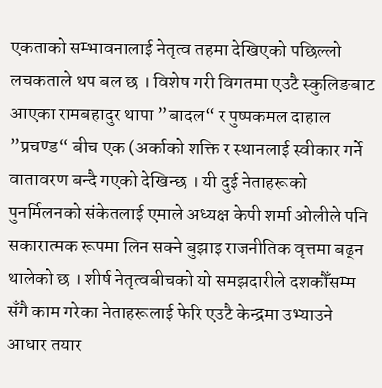एकताको सम्भावनालाई नेतृत्व तहमा देखिएको पछिल्लो लचकताले थप बल छ । विशेष गरी विगतमा एउटै स्कुलिङबाट आएका रामबहादुर थापा ”बादल“ र पुष्पकमल दाहाल ”प्रचण्ड“ बीच एक (अर्काको शक्ति र स्थानलाई स्वीकार गर्ने वातावरण बन्दै गएको देखिन्छ । यी दुई नेताहरूको पुनर्मिलनको संकेतलाई एमाले अध्यक्ष केपी शर्मा ओलीले पनि सकारात्मक रूपमा लिन सक्ने बुझाइ राजनीतिक वृत्तमा बढ्न थालेको छ । शीर्ष नेतृत्वबीचको यो समझदारीले दशकौँसम्म सँगै काम गरेका नेताहरूलाई फेरि एउटै केन्द्रमा उभ्याउने आधार तयार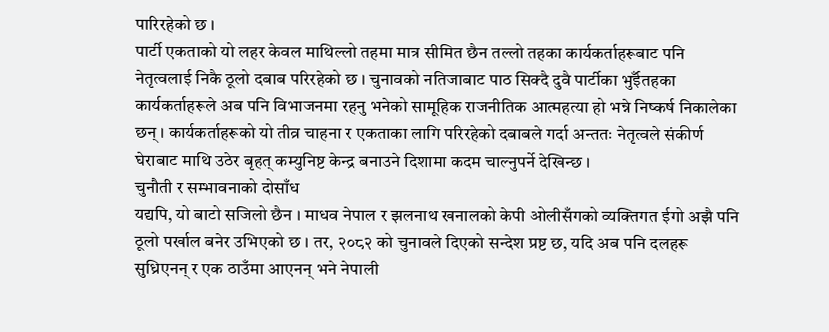पारिरहेको छ ।
पार्टी एकताको यो लहर केवल माथिल्लो तहमा मात्र सीमित छैन तल्लो तहका कार्यकर्ताहरूबाट पनि नेतृत्वलाई निकै ठूलो दबाब परिरहेको छ । चुनावको नतिजाबाट पाठ सिक्दै दुवै पार्टीका भुईँतहका कार्यकर्ताहरूले अब पनि विभाजनमा रहनु भनेको सामूहिक राजनीतिक आत्महत्या हो भन्ने निष्कर्ष निकालेका छन् । कार्यकर्ताहरूको यो तीव्र चाहना र एकताका लागि परिरहेको दबाबले गर्दा अन्ततः नेतृत्वले संकीर्ण घेराबाट माथि उठेर बृहत् कम्युनिष्ट केन्द्र बनाउने दिशामा कदम चाल्नुपर्ने देखिन्छ ।
चुनौती र सम्भावनाको दोसाँध
यद्यपि, यो बाटो सजिलो छैन । माधव नेपाल र झलनाथ खनालको केपी ओलीसँगको व्यक्तिगत ईगो अझै पनि ठूलो पर्खाल बनेर उभिएको छ । तर, २०८२ को चुनावले दिएको सन्देश प्रष्ट छ, यदि अब पनि दलहरू सुध्रिएनन् र एक ठाउँमा आएनन् भने नेपाली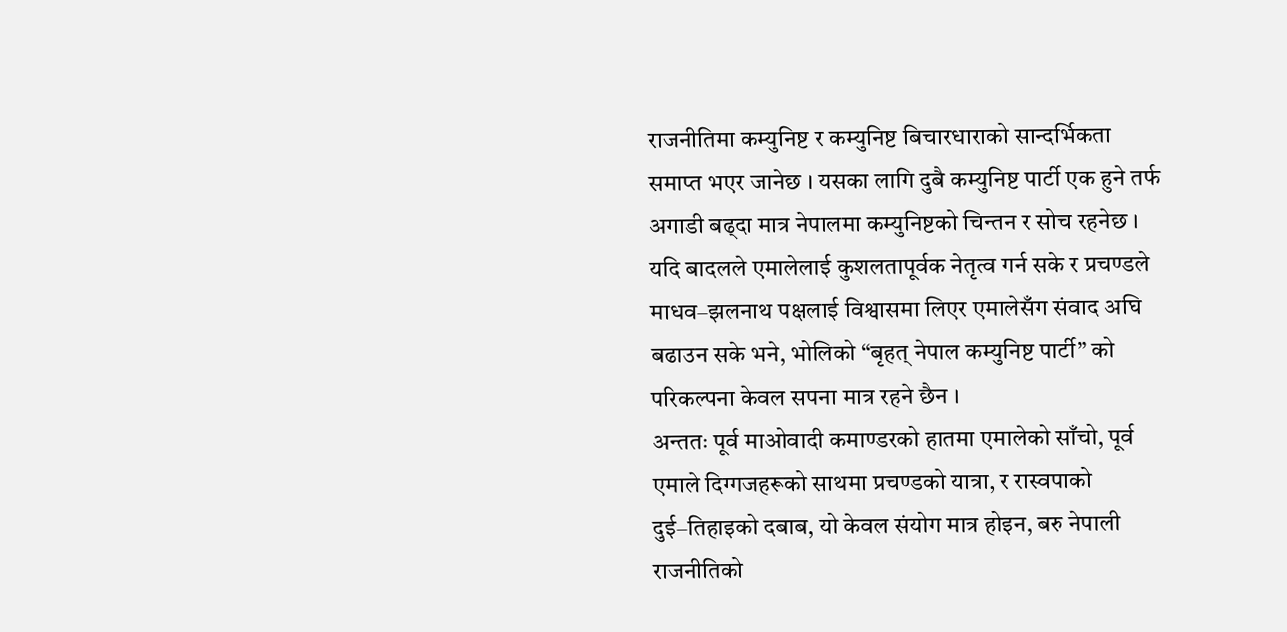राजनीतिमा कम्युनिष्ट र कम्युनिष्ट बिचारधाराको सान्दर्भिकता समाप्त भएर जानेछ । यसका लागि दुबै कम्युनिष्ट पार्टी एक हुने तर्फ अगाडी बढ्दा मात्र नेपालमा कम्युनिष्टको चिन्तन र सोच रहनेछ ।
यदि बादलले एमालेलाई कुशलतापूर्वक नेतृत्व गर्न सके र प्रचण्डले माधव–झलनाथ पक्षलाई विश्वासमा लिएर एमालेसँग संवाद अघि बढाउन सके भने, भोलिको “बृहत् नेपाल कम्युनिष्ट पार्टी” को परिकल्पना केवल सपना मात्र रहने छैन ।
अन्ततः पूर्व माओवादी कमाण्डरको हातमा एमालेको साँचो, पूर्व एमाले दिग्गजहरूको साथमा प्रचण्डको यात्रा, र रास्वपाको दुई–तिहाइको दबाब, यो केवल संयोग मात्र होइन, बरु नेपाली राजनीतिको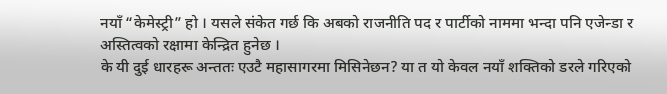नयाँ “केमेस्ट्री” हो । यसले संकेत गर्छ कि अबको राजनीति पद र पार्टीको नाममा भन्दा पनि एजेन्डा र अस्तित्वको रक्षामा केन्द्रित हुनेछ ।
के यी दुई धारहरू अन्ततः एउटै महासागरमा मिसिनेछन? या त यो केवल नयाँ शक्तिको डरले गरिएको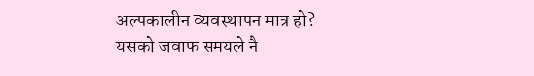अल्पकालीन व्यवस्थापन मात्र हो? यसको जवाफ समयले नै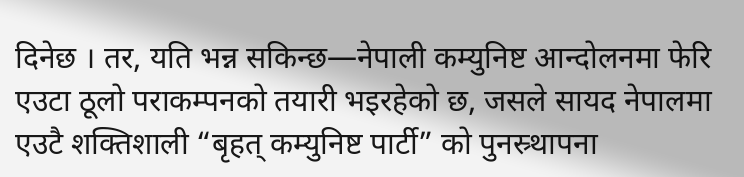दिनेछ । तर, यति भन्न सकिन्छ—नेपाली कम्युनिष्ट आन्दोलनमा फेरि एउटा ठूलो पराकम्पनको तयारी भइरहेको छ, जसले सायद नेपालमा एउटै शक्तिशाली “बृहत् कम्युनिष्ट पार्टी” को पुनस्र्थापना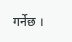गर्नेछ ।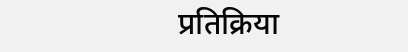प्रतिक्रिया